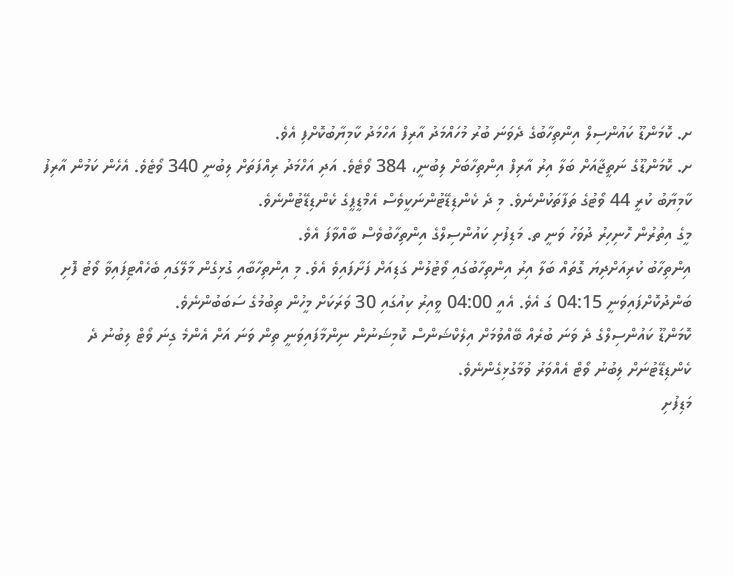ށ. ކޮމަންޑޫ ކައުންސިލް އިންތިހާބުގެ ދެވަނަ ބުރު މުހައްމަދު އާރިފް އަހްމަދު ކާމިޔާބުކޮށްފި އެވެ.
ށ. ކޮމަންޑޫގެ ނަތީޖާއަށް ބަލާ އިރު އާރިފް އިންތިހާބަށް ލިބުނީ، 384 ވޯޓެވެ. އަދި އަހްމަދު ރިއްފަތަށް ލިބުނީ 340 ވޯޓެވެ. އެހެން ކަމުން އާރިފު ކާމިޔާބު ކުރީ 44 ވޯޓުގެ ތަފާތަކުންނެވެ. މި ދެ ކެންޑިޑޭޓުންނަކީވެސް އެމްޑީޕީގެ ކެންޑިޑޭޓުންނެވެ.
މީގެ އިތުރުން ހޮނިހިރު ދުވަހު ވަނީ ތ. މަޑިފުށި ކައުންސިލްގެ އިންތިހާބުވެސް ބާއްވާފަ އެވެ.
އިންތިހާބު ކުރިއަށްދިޔަ ގޮތައް ބަލާ އިރު އިންތިހާބުގައި ވޯޓުލުން ގަޑިއަށް ފަށާފައިވެ އެވެ. މި އިންތިހާބާއި ގުޅިގެން މާލޭގައި ބެހެއްޓިފައިވާ ވޯޓު ފޮށި ބަންދުކޮށްފައިވަނީ 04:15 ގަ އެވެ. އެއީ 04:00 ވީއިރު ކިއުގައި 30 ވަރަކަށް މީހުން ތިބުމުގެ ސަބަބުންނެވެ.
ކޮމަންޑޫ ކައުންސިލްގެ ދެ ވަނަ ބުރެއް ބޭއްވުމަށް އިލެކްޝަންސް ކޮމިޝަނުން ނިންމާފައިވަނީ ތިން ވަނަ އަށް އެންމެ ގިނަ ވޯޓް ލިބުނު ދެ ކެންޑިޑޭޓުނަށް ލިބުނު ވޯޓް އެއްވަރު ވުމާގުޅިގެންނެވެ.
މަޑިފުށި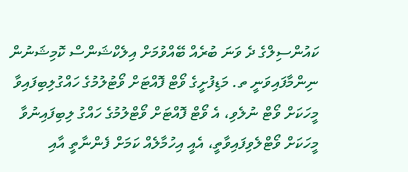ކައުންސިލްގެ ދެ ވަނަ ބުރެއް ބޭއްވުމަށް އިލެކްޝަންސް ކޮމިޝަނުން ނިންމާފައިވަނީ ތ. މަޑިފުށީގެ ވޯޓް ފޮއްޓަށް ވޯޓުލުމުގެ ހައްގުލިބިފައިވާ މީހަކަށް ވޯޓް ނުލެވި، އެ ވޯޓް ފޮއްޓަށް ވޯޓްލުމުގެ ހައްގު ލިބިފައިނުވާ މީހަކަށް ވޯޓްލެވިފައިވާތީ، އެއީ އިހުމާލެއް ކަމަށް ފެންނާތީ އާއި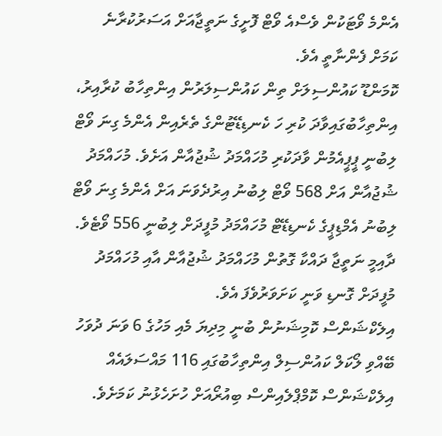އެންމެ ވޯޓަކުން ވެސްއެ ވޯޓް ފޮށީގެ ނަތީޖާއަށް އަސަރުކުރާނެ ކަމަށް ފެންނާތީ އެވެ.
ކޮމަންޑޫ ކައުންސިލަށް ތިން ކައުންސިލަރުން އިންތިހާބު ކުރާއިރު، އިންތިހާބުގައިވާދަ ކުރި ހަ ކެނޑިޑޭޓުންގެ ތެރެއިން އެންމެ ގިނަ ވޯޓް ލިބުނީ ޕީޕީއެމުން ވާދަކުރި މުހައްމަދު ޝުޖުއާން އަށެވެ. މުހައްމަދު ޝުޖުއާން އަށް 568 ވޯޓް ލިބުނު އިރުދެވަނަ އަށް އެންމެ ގިނަ ވޯޓް ލިބުނު އެމްޑިޕީގެ ކެނޑިޑޭޓް މުހައްމަދު މުފީދަށް ލިބުނީ 556 ވޯޓެވެ. ދާއިމީ ނަތީޖާ ދައްކާ ގޮތުން މުހައްމަދު ޝުޖުއާން އާއި މުހައްމަދު މުފީދަށް ގޮނޑި ވަނީ ކަށަވަރުވެފަ އެވެ.
އިލެކްޝަންސް ކޮމިޝަނުން ބުނީ މިދިޔަ މެއި މަހުގެ 6 ވަނަ ދުވަހު ބޭއްވި ލޯކަލް ކައުންސިލް އިންތިހާބުގައި 116 މައްސަލައެއް އިލެކްޝަންސް ކޮމްޕްލެއިންސް ބިއުރޯއަށް ހުށަހެޅުނު ކަމަށެވެ.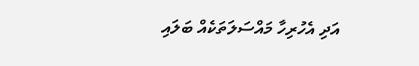އަދި އެހުރިހާ މައްސަލަތަކެއް ބަލައި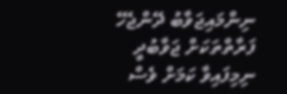ނިންމައިޖަވާބު ދޭންޖެހޭ ފަރާތްތަކަށް ޖަވާބުދީ ނިމިފައިވާ ކަމަށް ވެސް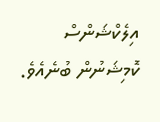އިލެކްޝަންސް ކޮމިޝަނުން ބުނެއެވެ.